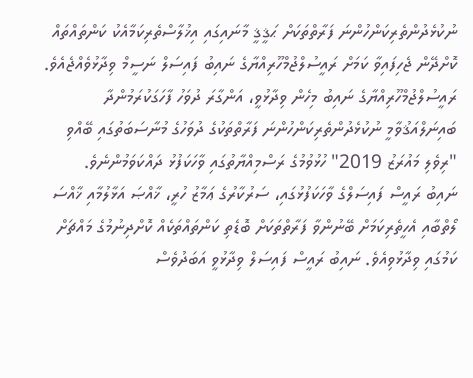ނުކުޅެދުންތެރިކަންހުންނަ ފަރާތްތަކަށް ޙަޤީޤީ މާނައިގައި އިޚުލާސްތެރިކަމާއެކު ކަންތައްތައް ކޮށްދޭން ޖެހިފައިވާ ކަމަށް ރައީސުލްޖުމްހޫރިއްޔާގެ ނައިބު ފައިސަލް ނަސީމް ވިދާޅުވެއްޖެއެވެ.
ރައީސުލްޖުމްހޫރިއްޔާގެ ނައިބު މިހެން ވިދާޅުވީ، އަންގާރަ ދުވަހު ފާހަގަކުރަމުންދާ ބައިނަލްއަޤުވާމީ ނުކުޅެދުންތެރިކަންހުންނަ ފަރާތްތަކުގެ ދުވަހުގެ މުނާސަބަތުގައި ބޭއްވި "ރިވެލި މައުރަޒު 2019" ހުޅުވުމުގެ ރަސްމިއްޔާތުގައި ވާހަކަފުޅު ދައްކަވަމުންނެވެ.
ނައިބު ރައީސް ފައިސަލްގެ ވާހަކަފުޅުގައި، ސަރުކާރުގެ ޢަމާޒު ހުރީ، ޚާއްޞަ އަޅާލުމާއި ޚާއްސަ ލޯތްބާއި އެހީތެރިކަމަށް ބޭނުންވާ ފަރާތްތަކަށް ބޮޑެތި ކަންތައްތަކެއް ކޮށްދިނުމުގެ މައްޗަށް ކަމުގައި ވިދާޅުވިއެވެ. ނައިބު ރައީސް ފައިސަލް ވިދާޅުވީ އަބަދުވެސް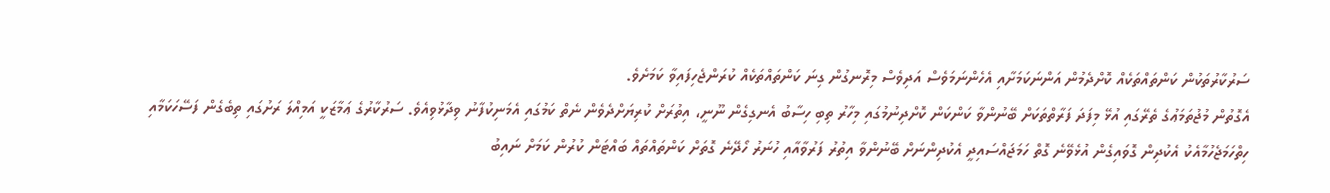ސަރުކާރުތަކުން ކަންތައްތަކެއް ކޮށްދެމުން އަންނަކަމަށާއި އެހެންނަމަވެސް އަދިވެސް މިރޮނގުން ގިނަ ކަންތައްތަކެއް ކުރަންޖެހިފައިވާ ކަމަށެވެ.
އެގޮތުން މުޖުތަމަޢުގެ ތެރޭގައި އުޅޭ މިފަދަ ފަރާތްތަކަށް ބޭނުންވާ ކަންކަން ކޮށްދިނުމުގައި މިހާރު ތިބި ހިސާބު އެނގިގެން ނޫނީ، އިތުރަށް ކުރިޔަށްދެވެން ނެތް ކަމުގައި އެމަނިކުފާނު ވިދާޅުވިއެވެ. ސަރުކާރުގެ ޢަމާޒަކީ އަމިއްލަ ރަށުގައި ތިބެގެން ފަސޭހަކަމާއި ހިތްހަމަޖެހުމާއެކު އެކުދިން ގޮވައިގެން އުޅެވޭނެ ގޮތް ހަމަޖައްސައިދީ އެކުދިންނަށް ބޭނުންވާ އިތުރު ފަރުވާއާއި ހުނަރު ހޯދޭނެ ގޮތަށް ކަންތައްތައް ބައްޓަން ކުރުން ކަމަށް ނައިބު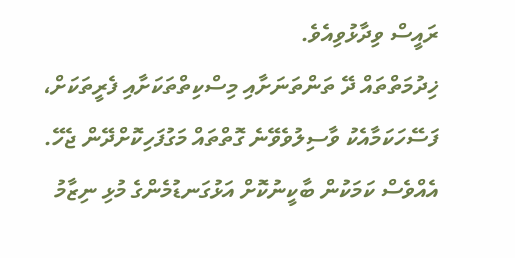ރައީސް ވިދާޅުވިއެވެ.
ޚިދުމަތްތައް ދޭ ތަންތަނަށާއި މިސްކިތްތަކަށާއި ފެރީތަކަށް، ފަސޭހަކަމާއެކު ވާސިލުވެވޭނެ ގޮތްތައް މަގުފަހިކޮށްދޭން ޖެހޭ. އެއްވެސް ކަމަކުން ބާކީނުކޮށް އަޅުގަނޑުމެންގެ މުޅި ނިޒާމު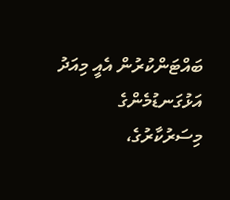ބައްޓަންކުރުން އެއީ މިއަދު އަޅުގަނޑުމެންގެ މިސަރުކާރުގެ،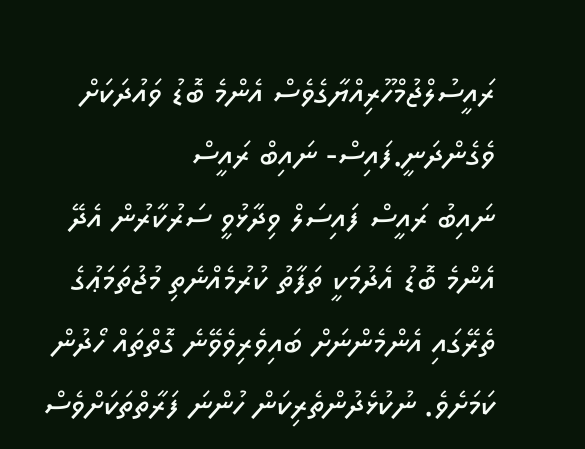ރައީސުލްޖުމްހޫރިއްޔާގެވެސް އެންމެ ބޮޑު ވައުދަކަށް ވެގެންދަނީ.ފައިސް- ނައިބް ރައީސް
ނައިބު ރައީސް ފައިސަލް ވިދާޅުވީ ސަރުކާރުން އެދޭ އެންމެ ބޮޑު އެދުމަކީ ތަފާތު ކުރުމެއްނެތި މުޖުތަމަޢުގެ ތެރޭގައި އެންމެންނަށް ބައިވެރިވެވޭނެ ގޮތްތައް ހޯދުން ކަމަށެވެ. ނުކުޅެދުންތެރިކަން ހުންނަ ފަރާތްތަކަށްވެސް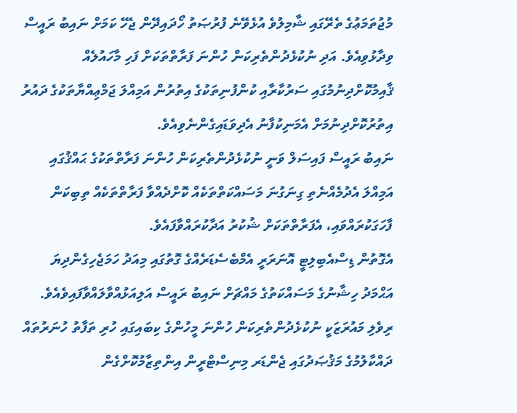މުޖުތަމަޢުގެ ތެރޭގައި ޝާމިލުވެ އުޅެވޭނެ ފުރުޞަތު ހޯދައިދޭން ޖެހޭ ކަމަށް ނައިބު ރައީސް ވިދާޅުވިއެވެ. އަދި ނުކުޅެދުންތެރިކަން ހުންނަ ފަރާތްތަކަށް ފަހި މާހައުލެއް ޤާއިމުކޮށްދިނުމުގައި ސަރުކާރާއި ކުންފުނިތަކުގެ އިތުރުން އަމިއްލަ ޖަމްޢިއްޔާތަކުގެ ދައުރު އިތުރުކޮށްދިނުމަށް އެމަނިކުފާނު އެދިވަޑައިގެންނެވިއެވެ.
ނައިބު ރައީސް ފައިސަލް ވަނީ ނުކުޅެދުންތެރިކަން ހުންނަ ފަރާތްތަކުގެ ޙައްޤުގައި އަމިއްލަ އެދުމެއްނެތި ގިނަގުނަ މަސައްކަތްތަކެއް ކޮށްދެއްވާ ފަރާތްތަކެއް ތިބިކަން ފާހަގަކުރައްވައި، އެފަރާތްތަކަށް ޝުކުރު އަދާކުރައްވާފައެވެ.
އެގޮތުން ޑިސްއެބިލިޓީ އޮނަރަރީ އެމްބެސެޑަރެއްގެ ގޮތުގައި މިއަދު ހަމަޖެހިގެންދިޔަ އަޙްމަދު ހިޝާނުގެ މަސައްކަތުގެ މައްޗަށް ނައިބު ރައީސް އަލިއަޅުއްވާލައްވާފައިވެއެވެ.
ރިވެލި މައުރަޒަކީ ނުކުޅެދުންތެރިކަން ހުންނަ މީހުންގެ ކިބައިގައި ހުރި ތަފާތު ހުނަރުތައް ދައްކާލުމުގެ މަޤުޞަދުގައި ޖެންޑަރ މިނިސްޓްރީން އިންތިޒާމުކޮށްގެން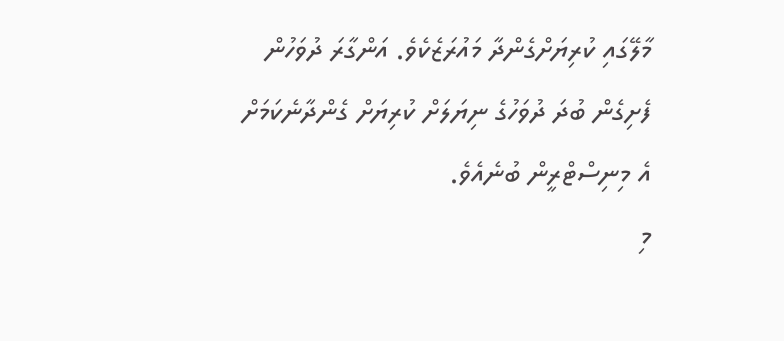މާލޭގައި ކުރިޔަށްގެންދާ މައުރަޒެކެވެ. އަންގާރަ ދުވަހުން ފެށިގެން ބުދަ ދުވަހުގެ ނިޔަލަށް ކުރިޔަށް ގެންދާނެކަމަށް އެ މިނިސްޓްރީން ބުނެއެވެ.
މި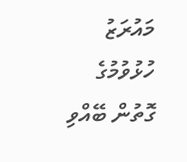މައުރަޒު ހުޅުވުމުގެ ގޮތުން ބޭއްވި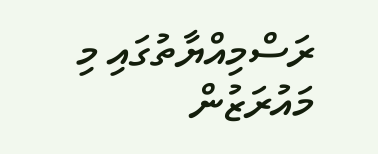ރަސްމިއްޔާތުގައި މި މައުރަޒުން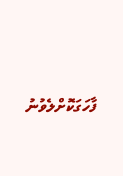ފާހަގަކޮށްލެވުނު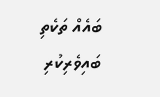ބައެއް ތަކެތި ބައިވެރިކުރި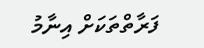ފަރާތްތަކަށް އިނާމު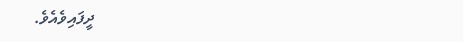ދީފައިވެއެވެ.